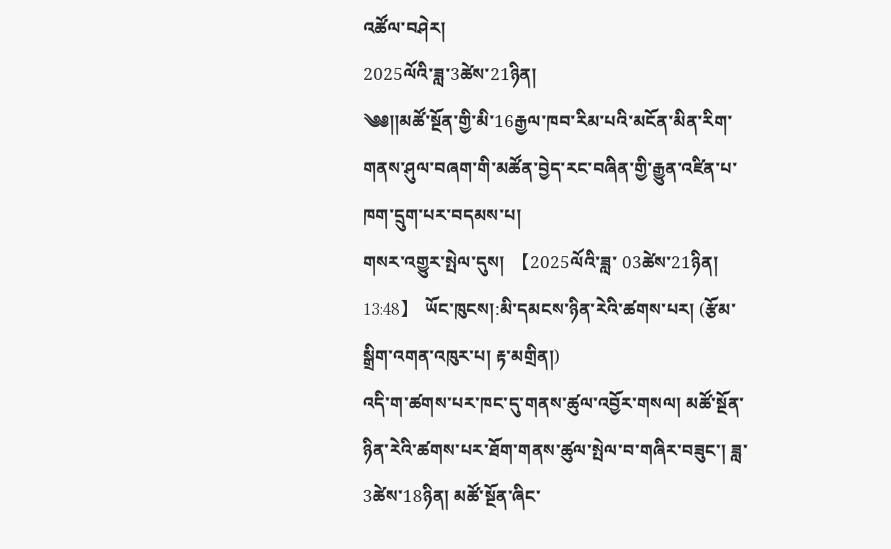འཚོལ་བཤེར།
2025ལོའི་ཟླ་3ཚེས་21ཉིན།
༄༅།།མཚོ་སྔོན་གྱི་མི་16རྒྱལ་ཁབ་རིམ་པའི་མངོན་མིན་རིག་གནས་ཤུལ་བཞག་གི་མཚོན་བྱེད་རང་བཞིན་གྱི་རྒྱུན་འཛིན་པ་ཁག་དྲུག་པར་བདམས་པ།
གསར་འགྱུར་སྤེལ་དུས།  【2025ལོའི་ཟླ་ 03ཚེས་21ཉིན། 13:48】  ཡོང་ཁུངས།:མི་དམངས་ཉིན་རེའི་ཚགས་པར། (རྩོམ་སྒྲིག་འགན་འཁུར་པ། རྟ་མགྲིན།)
འདི་ག་ཚགས་པར་ཁང་དུ་གནས་ཚུལ་འབྱོར་གསལ། མཚོ་སྔོན་ཉིན་རེའི་ཚགས་པར་ཐོག་གནས་ཚུལ་སྤེལ་བ་གཞིར་བཟུང་། ཟླ་3ཚེས་18ཉིན། མཚོ་སྔོན་ཞིང་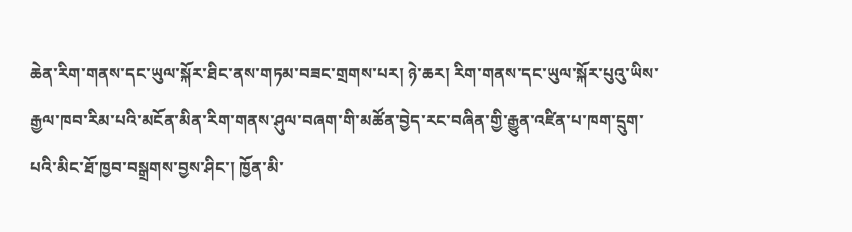ཆེན་རིག་གནས་དང་ཡུལ་སྐོར་ཐིང་ནས་གཏམ་བཟང་གྲགས་པར། ཉེ་ཆར། རིག་གནས་དང་ཡུལ་སྐོར་པུའུ་ཡིས་རྒྱལ་ཁབ་རིམ་པའི་མངོན་མིན་རིག་གནས་ཤུལ་བཞག་གི་མཚོན་བྱེད་རང་བཞིན་གྱི་རྒྱུན་འཛིན་པ་ཁག་དྲུག་པའི་མིང་ཐོ་ཁྱབ་བསྒྲགས་བྱས་ཤིང་། ཁྱོན་མི་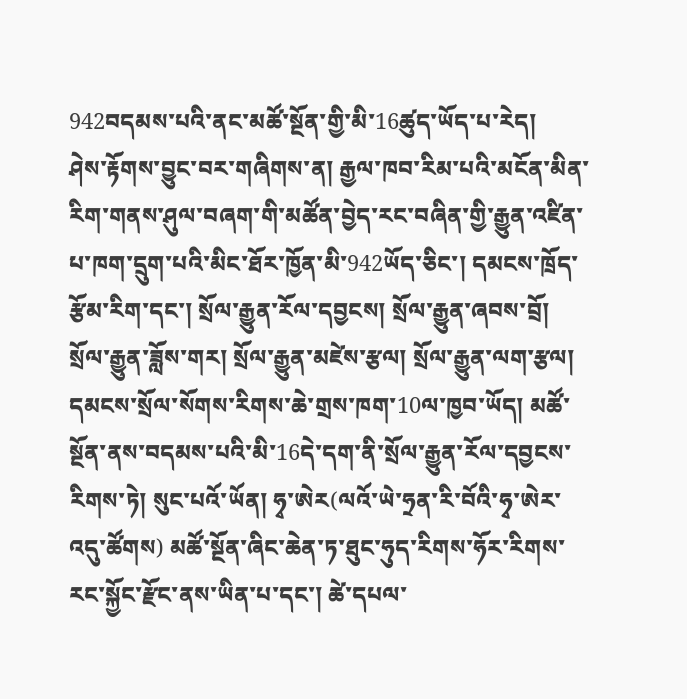942བདམས་པའི་ནང་མཚོ་སྔོན་གྱི་མི་16ཚུད་ཡོད་པ་རེད།
ཤེས་རྟོགས་བྱུང་བར་གཞིགས་ན། རྒྱལ་ཁབ་རིམ་པའི་མངོན་མིན་རིག་གནས་ཤུལ་བཞག་གི་མཚོན་བྱེད་རང་བཞིན་གྱི་རྒྱུན་འཛིན་པ་ཁག་དྲུག་པའི་མིང་ཐོར་ཁྱོན་མི་942ཡོད་ཅིང་། དམངས་ཁྲོད་རྩོམ་རིག་དང་། སྲོལ་རྒྱུན་རོལ་དབྱངས། སྲོལ་རྒྱུན་ཞབས་བྲོ། སྲོལ་རྒྱུན་ཟློས་གར། སྲོལ་རྒྱུན་མཛེས་རྩལ། སྲོལ་རྒྱུན་ལག་རྩལ། དམངས་སྲོལ་སོགས་རིགས་ཆེ་གྲས་ཁག་10ལ་ཁྱབ་ཡོད། མཚོ་སྔོན་ནས་བདམས་པའི་མི་16དེ་དག་ནི་སྲོལ་རྒྱུན་རོལ་དབྱངས་རིགས་ཏེ། སུང་པའོ་ཡོན། ཧྭ་ཨེར(ལའོ་ཡེ་ཧྲན་རི་བོའི་ཧྭ་ཨེར་འདུ་ཚོགས) མཚོ་སྔོན་ཞིང་ཆེན་ཏ་ཐུང་ཧུད་རིགས་ཧོར་རིགས་རང་སྐྱོང་རྫོང་ནས་ཡིན་པ་དང་། ཚེ་དཔལ་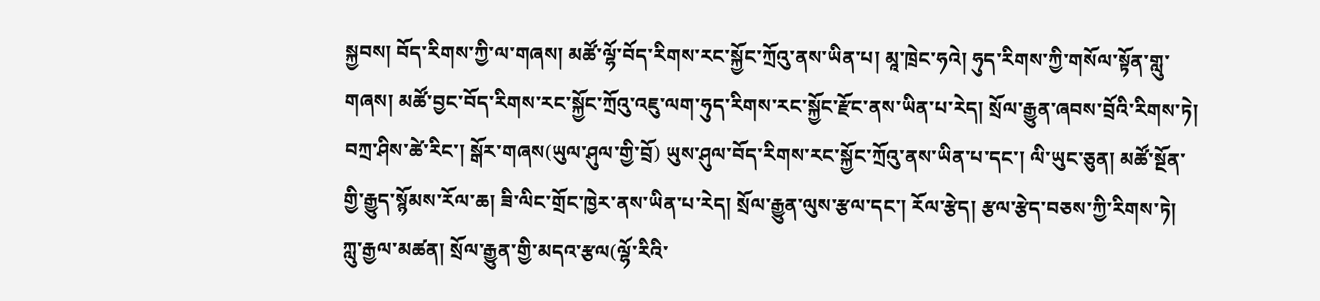སྐྱབས། བོད་རིགས་ཀྱི་ལ་གཞས། མཚོ་ལྷོ་བོད་རིགས་རང་སྐྱོང་ཀྲོའུ་ནས་ཡིན་པ། མཱ་ཁྲེང་ཧའེ། ཧུད་རིགས་ཀྱི་གསོལ་སྟོན་གླུ་གཞས། མཚོ་བྱང་བོད་རིགས་རང་སྐྱོང་ཀྲོའུ་འཇུ་ལག་ཧུད་རིགས་རང་སྐྱོང་རྫོང་ནས་ཡིན་པ་རེད། སྲོལ་རྒྱུན་ཞབས་བྲོའི་རིགས་ཏེ། བཀྲ་ཤིས་ཚེ་རིང་། སྒོར་གཞས(ཡུལ་ཤུལ་གྱི་བྲོ) ཡུས་ཤུལ་བོད་རིགས་རང་སྐྱོང་ཀྲོའུ་ནས་ཡིན་པ་དང་། ལི་ཡུང་ཅུན། མཚོ་སྔོན་གྱི་རྒྱུད་སྙོམས་རོལ་ཆ། ཟི་ལིང་གྲོང་ཁྱེར་ནས་ཡིན་པ་རེད། སྲོལ་རྒྱུན་ལུས་རྩལ་དང་། རོལ་རྩེད། རྩལ་རྩེད་བཅས་ཀྱི་རིགས་ཏེ། ཀླུ་རྒྱལ་མཚན། སྲོལ་རྒྱུན་གྱི་མདའ་རྩལ(ལྷོ་རིའི་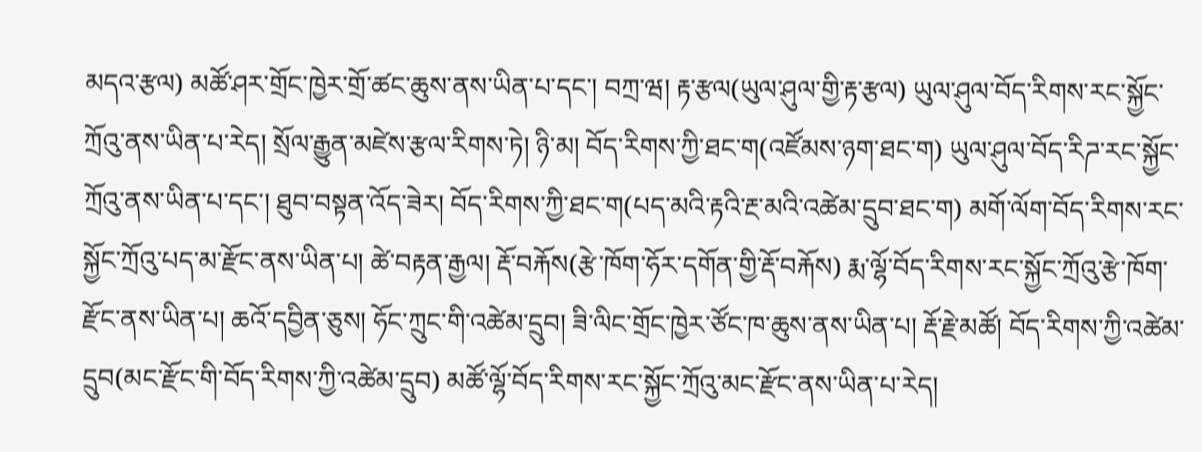མདའ་རྩལ) མཚོ་ཤར་གྲོང་ཁྱེར་གྲོ་ཚང་ཆུས་ནས་ཡིན་པ་དང་། བཀྲ་ཝ། རྟ་རྩལ(ཡུལ་ཤུལ་གྱི་རྟ་རྩལ) ཡུལ་ཤུལ་བོད་རིགས་རང་སྐྱོང་ཀྲོའུ་ནས་ཡིན་པ་རེད། སྲོལ་རྒྱུན་མཛེས་རྩལ་རིགས་ཏེ། ཉི་མ། བོད་རིགས་ཀྱི་ཐང་ག(འཛོམས་ཉག་ཐང་ག) ཡུལ་ཤུལ་བོད་རིཌ་རང་སྐྱོང་ཀྲོའུ་ནས་ཡིན་པ་དང་། ཐུབ་བསྟན་འོད་ཟེར། བོད་རིགས་ཀྱི་ཐང་ག(པད་མའི་རྟའི་རྔ་མའི་འཚེམ་དྲུབ་ཐང་ག) མགོ་ལོག་བོད་རིགས་རང་སྐྱོང་ཀྲོའུ་པད་མ་རྫོང་ནས་ཡིན་པ། ཚེ་བརྟན་རྒྱལ། རྡོ་བརྐོས(རྩེ་ཁོག་ཧོར་དགོན་གྱི་རྡོ་བརྐོས) རྨ་ལྷོ་བོད་རིགས་རང་སྐྱོང་ཀྲོའུ་རྩེ་ཁོག་རྫོང་ནས་ཡིན་པ། ཆའོ་དབྱིན་ཅུས། ཧོང་ཀྲུང་གི་འཚེམ་དྲུབ། ཟི་ལིང་གྲོང་ཁྱེར་ཙོང་ཁ་ཆུས་ནས་ཡིན་པ། རྡོ་རྗེ་མཚོ། བོད་རིགས་ཀྱི་འཚེམ་དྲུབ(མང་རྫོང་གི་བོད་རིགས་ཀྱི་འཚེམ་དྲུབ) མཚོ་ལྷོ་བོད་རིགས་རང་སྐྱོང་ཀྲོའུ་མང་རྫོང་ནས་ཡིན་པ་རེད།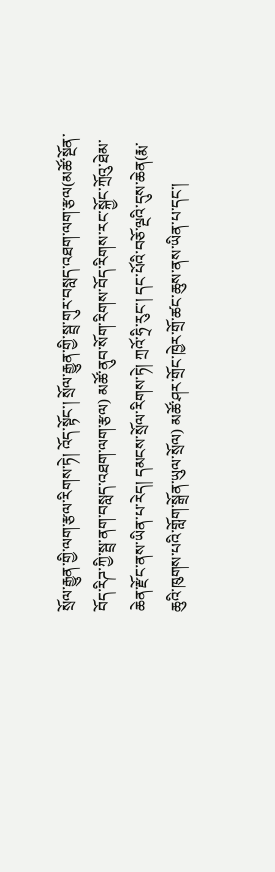སྲོལ་རྒྱུན་གྱི་ལག་རྩལ་རིགས་ཏེ། འོད་སྟོང་། སྲོལ་རྒྱུན་གྱི་སྦྲ་གུར་བསླད་འཐག་ལག་རྩལ(མཚོ་སྔོན་བོད་རིཌ་ཀྱི་སྦྲ་ནག་བསླད་འཐག་ལག་རྩལ) མཚོ་ནུབ་སོག་རིགས་བོད་རིགས་རང་སྐྱོང་ཀྲོའུ་ཐེམ་ཆེན་རྫོང་ནས་ཡིན་པ་རེད། དམངས་སྲོལ་རིགས་ཏེ། ཀྲའོ་ཧྲི་རུང་། དང་པོའི་བཅོ་ལྔའི་དུས་ཆེན(རྨ་ཆུའི་ཁུགས་པའི་གློག་སྒྲོན་ཡུལ་སྲོལ) མཚོ་ཤར་གྲོང་ཁྱེར་གྲོ་ཚང་ཆུས་ནས་ཡིན་པ་དང་།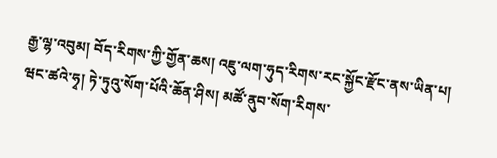རྒྱ་ལྷ་འབུམ། བོད་རིགས་ཀྱི་གྱོན་ཆས། འཇུ་ལག་ཧུད་རིགས་རང་སྐྱོང་རྫོང་ནས་ཡིན་པ། ཝང་ཚའེ་ཧྭ། ཏེ་ཏུའུ་སོག་པོའི་ཆོན་ཤིས། མཚོ་ནུབ་སོག་རིགས་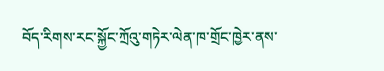བོད་རིགས་རང་སྐྱོང་ཀྲོའུ་གཏེར་ལེན་ཁ་གྲོང་ཁྱེར་ནས་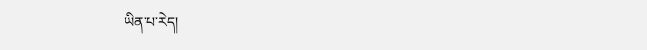ཡིན་པ་རེད།